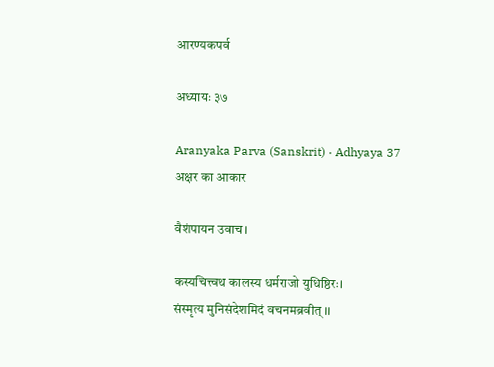आरण्यकपर्व

अध्यायः ३७

Aranyaka Parva (Sanskrit) · Adhyaya 37
अक्षर का आकार

वैशंपायन उवाच।

कस्यचित्त्वथ कालस्य धर्मराजो युधिष्ठिरः।
संस्मृत्य मुनिसंदेशमिदं वचनमब्रवीत् ।।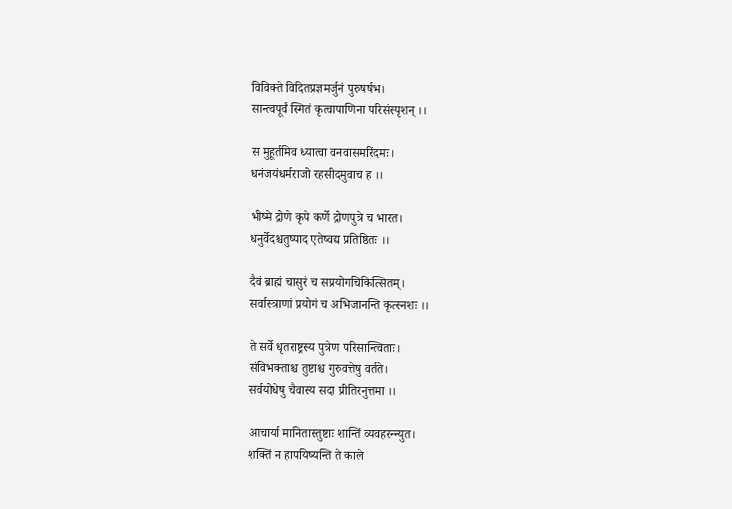विविक्ते विदितप्रज्ञमर्जुनं पुरुषर्षभ।
सान्त्वपूर्वं स्मितं कृत्वापाणिना परिसंस्पृशन् ।।

स मुहूर्तमिव ध्यात्वा वनवासमरिंदमः।
धनंजयंधर्मराजो रहसीदमुवाच ह ।।

भीष्मे द्रोणे कृपे कर्णे द्रोणपुत्रे च भारत।
धनुर्वेदश्चतुष्पाद एतेष्वद्य प्रतिष्ठितः ।।

दैवं ब्राह्मं चासुरं च सप्रयोगचिकित्सितम्।
सर्वास्त्राणां प्रयोगं च अभिजानन्ति कृत्स्नशः ।।

ते सर्वे धृतराष्ट्रस्य पुत्रेण परिसान्त्विताः।
संविभक्ताश्च तुष्टाश्च गुरुवत्तेषु वर्तते।
सर्वयोधेषु चैवास्य सदा प्रीतिरनुत्तमा ।।

आचार्या मानितास्तुष्टाः शान्तिं व्यवहरन्न्युत।
शक्तिं न हापयिष्यन्ति ते काले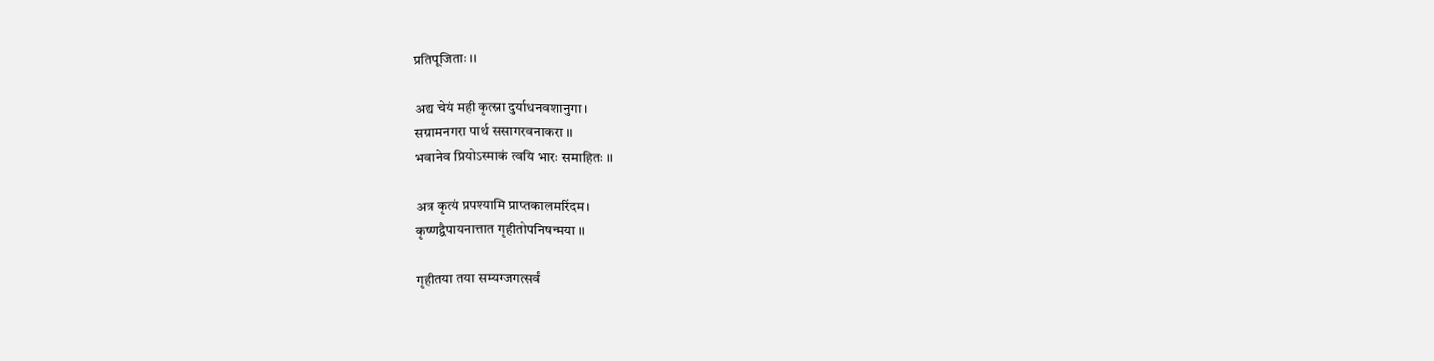प्रतिपूजिताः ।।

अद्य चेयं मही कृत्स्ना दुर्याधनवशानुगा।
सग्रामनगरा पार्थ ससागरवनाकरा ।।
भवानेव प्रियोऽस्माकं त्वयि भारः समाहितः ।।

अत्र कृत्यं प्रपश्यामि प्राप्तकालमरिंदम।
कृष्णद्वैपायनात्तात गृहीतोपनिषन्मया ।।

गृहीतया तया सम्यग्जगत्सर्वं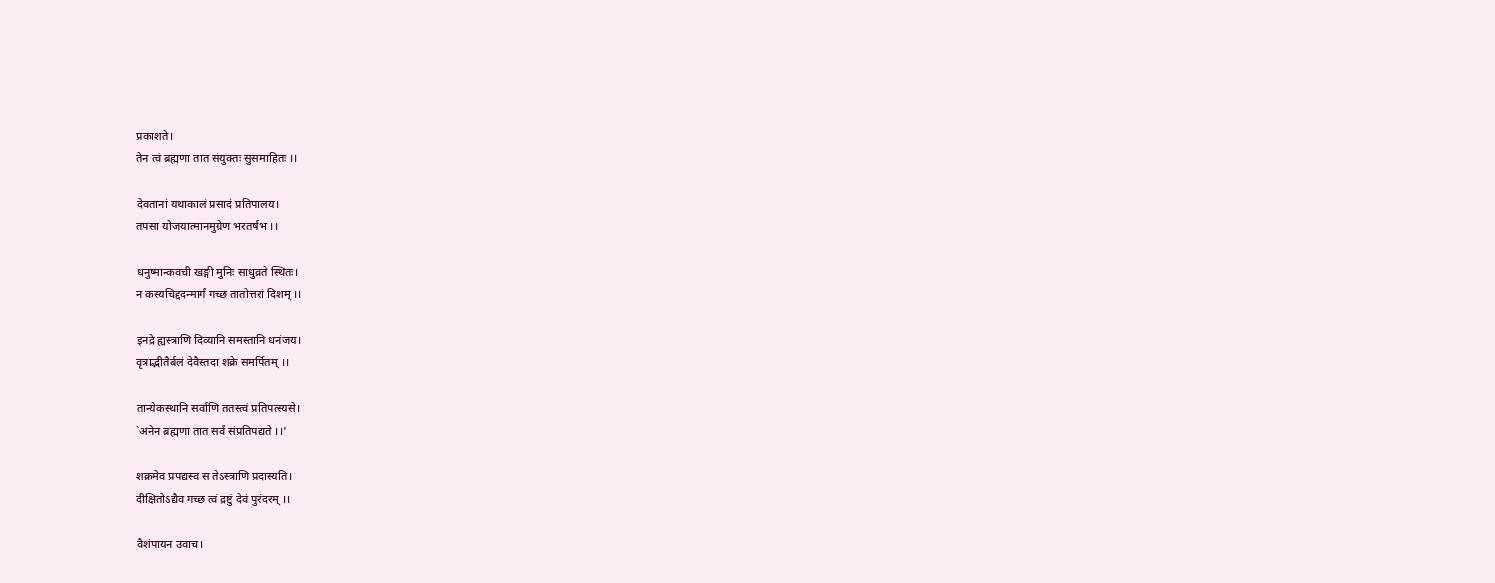प्रकाशते।
तेन त्वं ब्रह्मणा तात संयुक्तः सुसमाहितः ।।

देवतानां यथाकालं प्रसादं प्रतिपालय।
तपसा योजयात्मानमुग्रेण भरतर्षभ ।।

धनुष्मान्कवची खङ्गी मुनिः साधुव्रते स्थितः।
न कस्यचिद्ददन्मार्गं गच्छ तातोत्तरां दिशम् ।।

इनद्रे ह्यस्त्राणि दिव्यानि समस्तानि धनंजय।
वृत्राद्भीतैर्बलं देवैस्तदा शक्रे समर्पितम् ।।

तान्येकस्थानि सर्वाणि ततस्त्वं प्रतिपत्स्यसे।
`अनेन ब्रह्मणा तात सर्वं संप्रतिपद्यते ।।'

शक्रमेव प्रपद्यस्व स तेऽस्त्राणि प्रदास्यति।
दीक्षितोऽद्यैव गच्छ त्वं द्रष्टुं देवं पुरंदरम् ।।

वैशंपायन उवाच।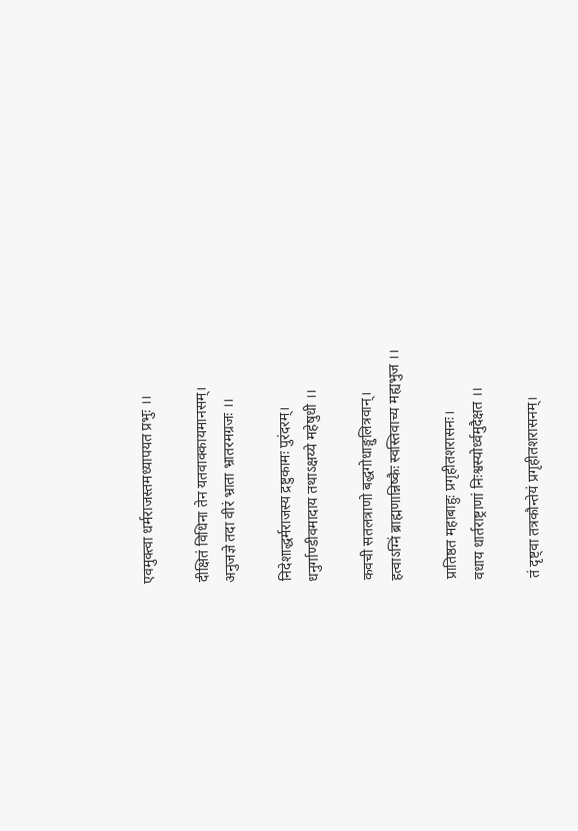एवमुक्त्वा धर्मराजस्तमध्यापयत प्रभुः ।।

दीक्षितं विधिना तेन यतवाक्कायमानसम्।
अनुजज्ञे तदा वीरं भ्राता भ्रातरमग्रजः ।।

निदेशाद्धर्मराजस्य द्रष्टुकामः पुरंदरम्।
धनुर्गाण्डीवमादाय तथाऽक्षय्ये महेषुधी ।।

कवची सतलत्राणो बद्धगोधाङ्गुलित्रवान्।
हत्वाऽग्निं ब्राह्मणान्निष्कैः स्वस्तिवाच्य मह्यभुज ।।

प्रातिष्ठत महाबाहुः प्रगृहीतशरासनः।
वधाय धार्तराष्ट्राणां निःश्वस्योर्ध्वमुदैक्षत ।।

तं दृष्ट्वा तत्रकौन्तेयं प्रगृहीतशरासनम्।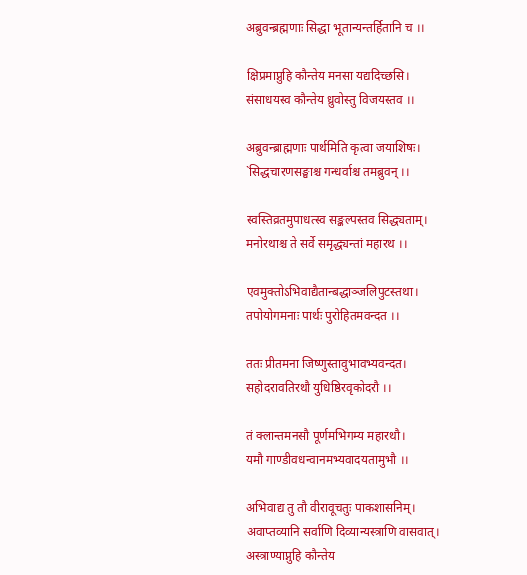अब्रुवन्ब्रह्मणाः सिद्धा भूतान्यन्तर्हितानि च ।।

क्षिप्रमाप्नुहि कौन्तेय मनसा यद्यदिच्छसि।
संसाधयस्व कौन्तेय ध्रुवोस्तु विजयस्तव ।।

अब्रुवन्ब्राह्मणाः पार्थमिति कृत्वा जयाशिषः।
`सिद्धचारणसङ्घाश्च गन्धर्वाश्च तमब्रुवन् ।।

स्वस्तिव्रतमुपाधत्स्व सङ्कल्पस्तव सिद्ध्यताम्।
मनोरथाश्च ते सर्वे समृद्ध्यन्तां महारथ ।।

एवमुक्तोऽभिवाद्यैतान्बद्धाञ्जलिपुटस्तथा।
तपोयोगमनाः पार्थः पुरोहितमवन्दत ।।

ततः प्रीतमना जिष्णुस्तावुभावभ्यवन्दत।
सहोदरावतिरथौ युधिष्ठिरवृकोदरौ ।।

तं क्लान्तमनसौ पूर्णमभिगम्य महारथौ।
यमौ गाण्डीवधन्वानमभ्यवादयतामुभौ ।।

अभिवाद्य तु तौ वीरावूचतुः पाकशासनिम्।
अवाप्तव्यानि सर्वाणि दिव्यान्यस्त्राणि वासवात्।
अस्त्राण्याप्नुहि कौन्तेय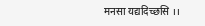मनसा यद्यदिच्छसि ।।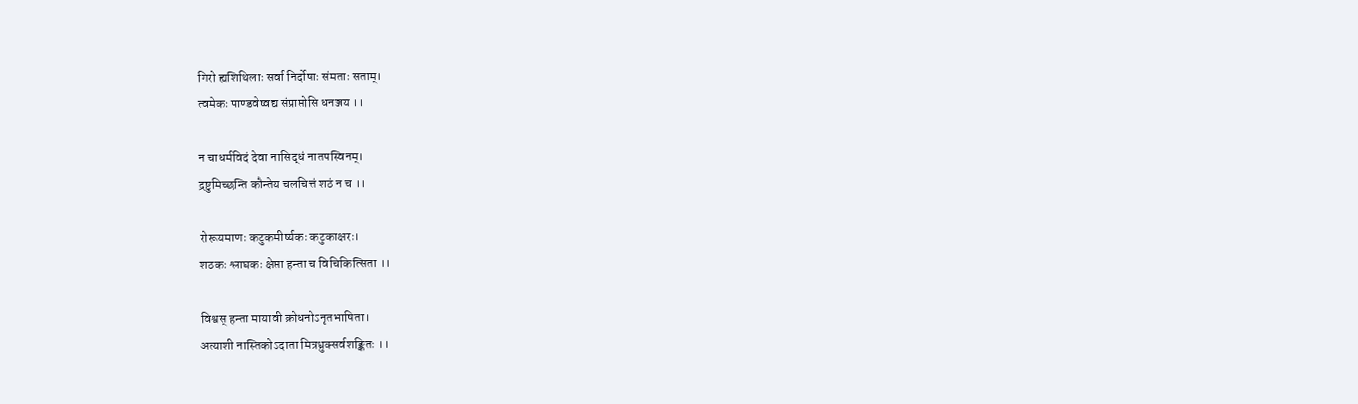गिरो ह्यशिथिलाः सर्वा निर्दोषाः संमताः सताम्।
त्वमेकः पाण्डवेष्वद्य संप्राप्तोसि धनञ्जय ।।

न चाधर्मविदं देवा नासिद्धं नातपस्विनम्।
द्रष्टुमिच्छन्ति कौन्तेय चलचित्तं शठं न च ।।

रोरूयमाणः कटुकमीर्ष्यकः कटुकाक्षरः।
शठकः श्लाघकः क्षेप्ता हन्ता च विचिकित्सिता ।।

विश्वस् हन्ता मायावी क्रोधनोऽनृतभाषिता।
अत्याशी नास्तिकोऽदाता मित्रध्रुक्सर्वशङ्कितः ।।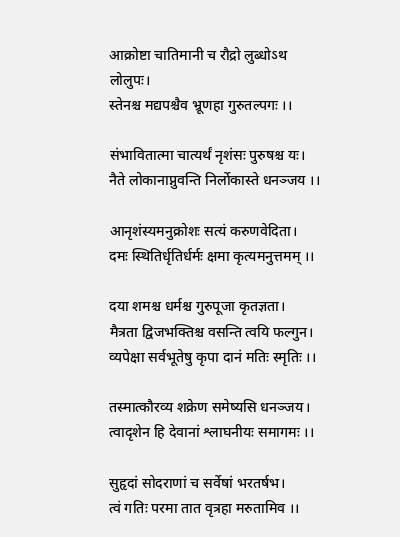आक्रोष्टा चातिमानी च रौद्रो लुब्धोऽथ लोलुपः।
स्तेनश्च मद्यपश्चैव भ्रूणहा गुरुतल्पगः ।।

संभावितात्मा चात्यर्थं नृशंसः पुरुषश्च यः।
नैते लोकानाप्नुवन्ति निर्लोकास्ते धनञ्जय ।।

आनृशंस्यमनुक्रोशः सत्यं करुणवेदिता।
दमः स्थितिर्धृतिर्धर्मः क्षमा कृत्यमनुत्तमम् ।।

दया शमश्च धर्मश्च गुरुपूजा कृतज्ञता।
मैत्रता द्विजभक्तिश्च वसन्ति त्वयि फल्गुन।
व्यपेक्षा सर्वभूतेषु कृपा दानं मतिः स्मृतिः ।।

तस्मात्कौरव्य शक्रेण समेष्यसि धनञ्जय।
त्वादृशेन हि देवानां श्लाघनीयः समागमः ।।

सुहृदां सोदराणां च सर्वेषां भरतर्षभ।
त्वं गतिः परमा तात वृत्रहा मरुतामिव ।।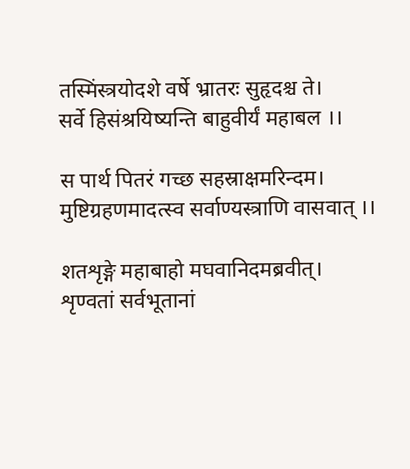तस्मिंस्त्रयोदशे वर्षे भ्रातरः सुहृदश्च ते।
सर्वे हिसंश्रयिष्यन्ति बाहुवीर्यं महाबल ।।

स पार्थ पितरं गच्छ सहस्राक्षमरिन्दम।
मुष्टिग्रहणमादत्स्व सर्वाण्यस्त्राणि वासवात् ।।

शतशृङ्गे महाबाहो मघवानिदमब्रवीत्।
शृण्वतां सर्वभूतानां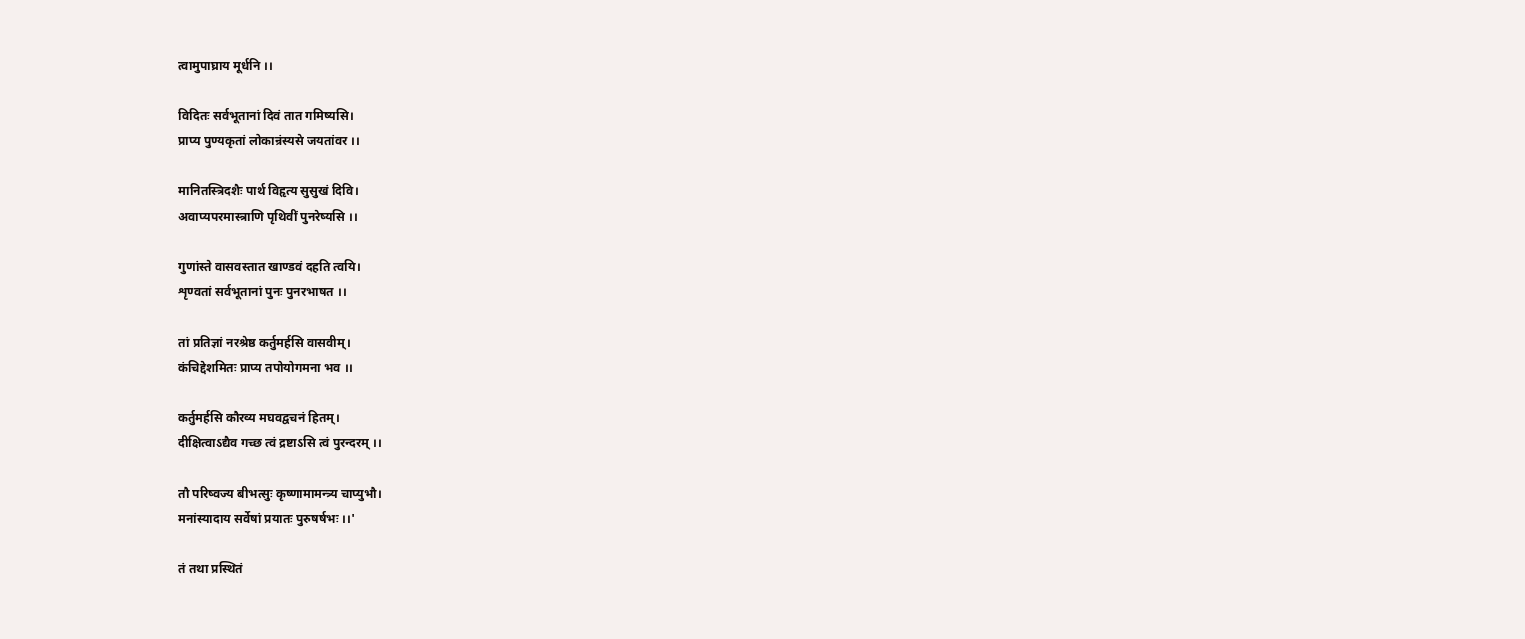त्वामुपाघ्राय मूर्धनि ।।

विदितः सर्वभूतानां दिवं तात गमिष्यसि।
प्राप्य पुण्यकृतां लोकान्रंस्यसे जयतांवर ।।

मानितस्त्रिदशैः पार्थ विहृत्य सुसुखं दिवि।
अवाप्यपरमास्त्राणि पृथिवीं पुनरेष्यसि ।।

गुणांस्ते वासवस्तात खाण्डवं दहति त्वयि।
शृण्वतां सर्वभूतानां पुनः पुनरभाषत ।।

तां प्रतिज्ञां नरश्रेष्ठ कर्तुमर्हसि वासवीम्।
कंचिद्देशमितः प्राप्य तपोयोगमना भव ।।

कर्तुमर्हसि कौरव्य मघवद्वचनं हितम्।
दीक्षित्वाऽद्यैव गच्छ त्वं द्रष्टाऽसि त्वं पुरन्दरम् ।।

तौ परिष्वज्य बीभत्सुः कृष्णामामन्त्र्य चाप्युभौ।
मनांस्यादाय सर्वेषां प्रयातः पुरुषर्षभः ।।'

तं तथा प्रस्थितं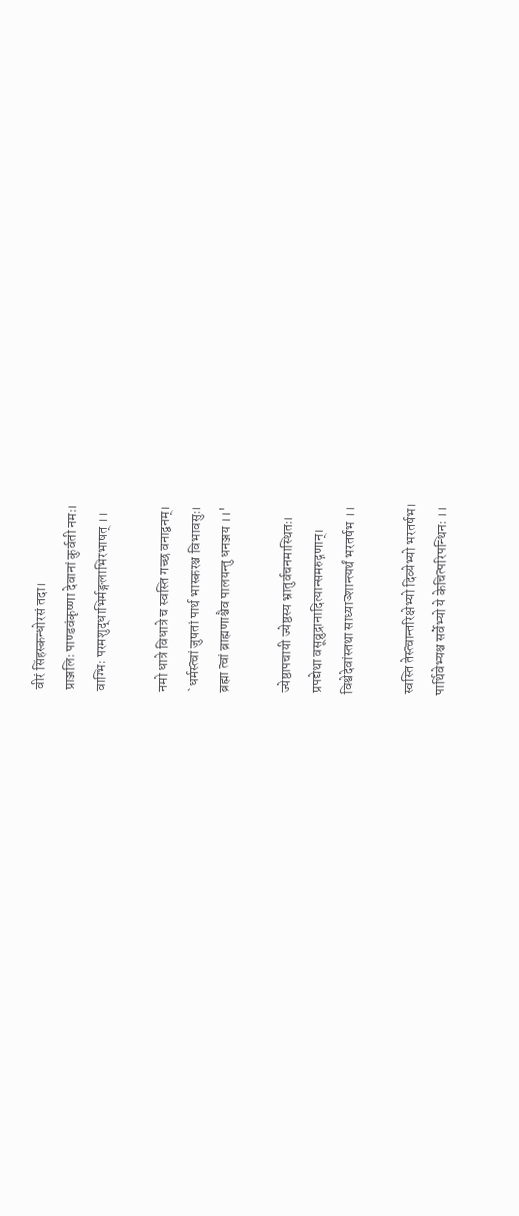वीरं सिंहस्कन्धोरसं तदा।
प्राञ्जलिः पाण्डवंकृष्णा देवानां कुर्वती नमः।
वाग्भिः परमशुद्धाभिर्मङ्गलाभिरभाषत् ।।

नमो धात्रे विधात्रे च स्वस्ति गच्छ वनाद्वनम्।
`धर्मस्त्वां जुषतां पार्थ भास्करश्च विभावसुः।
ब्रह्मा त्वां ब्राह्मणाश्चैव पालयन्तु धनञ्जय ।।'

ज्येष्ठापचायी ज्येष्ठस्य भ्रातुर्वचनमास्थितः।
प्रपद्येथा वसूव्रुद्रानादित्यान्समरुद्गणान्।
विश्वेदेवांस्तथा साध्याञ्शान्त्यर्थं भरतर्षभ ।।

स्वस्ति तेस्त्वान्तरिक्षेभ्यो दिव्येभ्यो भरतर्षभ।
पार्थिवेभ्यश्च सर्वेभ्यो ये केचित्परिपन्थिनः ।।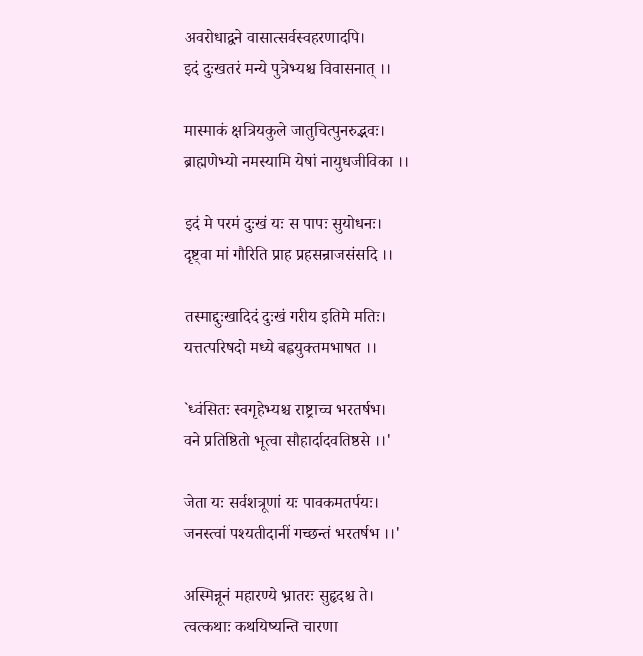अवरोधाद्वने वासात्सर्वस्वहरणादपि।
इदं दुःखतरं मन्ये पुत्रेभ्यश्च विवासनात् ।।

मास्माकं क्षत्रियकुले जातुचित्पुनरुद्भवः।
ब्राह्मणेभ्यो नमस्यामि येषां नायुधजीविका ।।

इदं मे परमं दुःखं यः स पापः सुयोधनः।
दृष्ट्वा मां गौरिति प्राह प्रहसन्राजसंसदि ।।

तस्माद्दुःखादिदं दुःखं गरीय इतिमे मतिः।
यत्तत्परिषदो मध्ये बह्वयुक्तमभाषत ।।

`ध्वंसितः स्वगृहेभ्यश्च राष्ट्राच्च भरतर्षभ।
वने प्रतिष्ठितो भूत्वा सौहार्दादवतिष्ठसे ।।'

जेता यः सर्वशत्रूणां यः पावकमतर्पयः।
जनस्त्वां पश्यतीदानीं गच्छन्तं भरतर्षभ ।।'

अस्मिन्नूनं महारण्ये भ्रातरः सुहृदश्च ते।
त्वत्कथाः कथयिष्यन्ति चारणा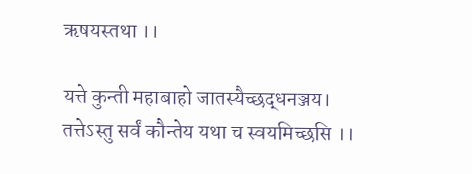ऋषयस्तथा ।।

यत्ते कुन्ती महाबाहो जातस्यैच्छद्धनञ्जय।
तत्तेऽस्तु सर्वं कौन्तेय यथा च स्वयमिच्छसि ।।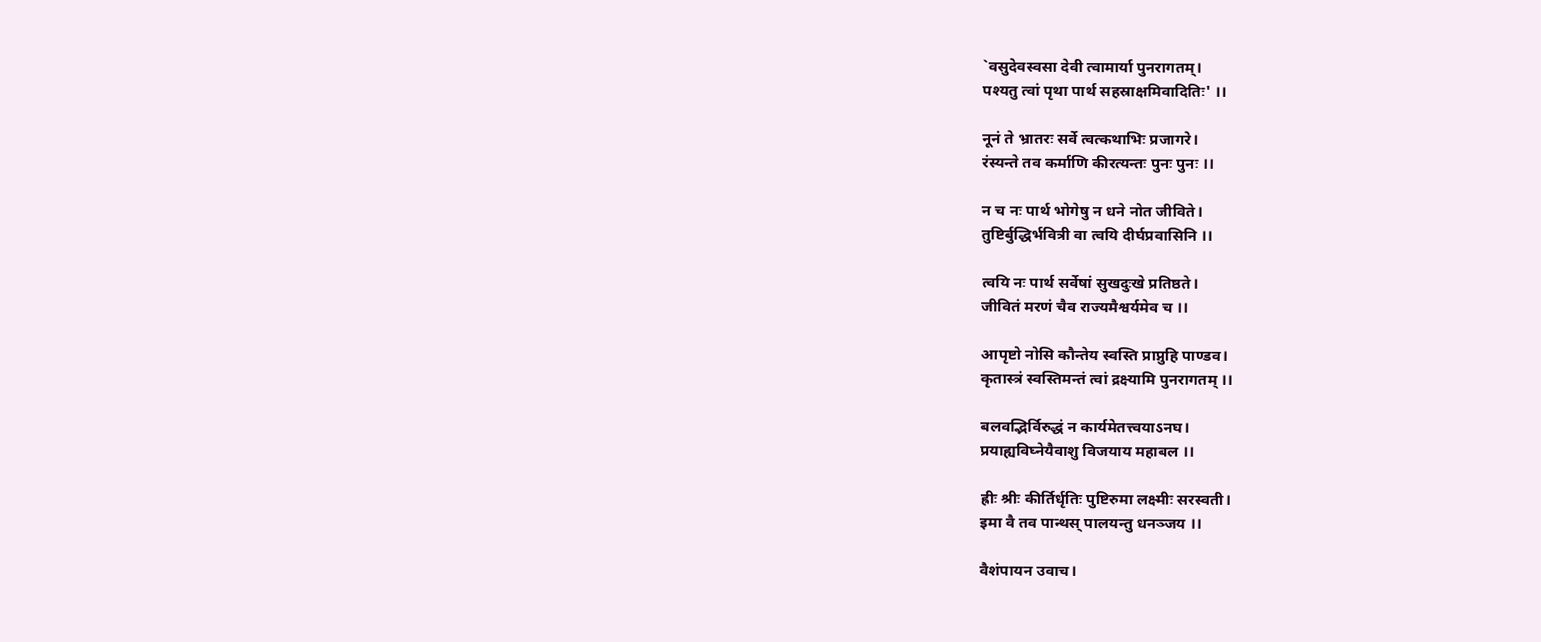`वसुदेवस्वसा देवी त्वामार्या पुनरागतम्।
पश्यतु त्वां पृथा पार्थ सहस्राक्षमिवादितिः' ।।

नूनं ते भ्रातरः सर्वे त्वत्कथाभिः प्रजागरे।
रंस्यन्ते तव कर्माणि कीरत्यन्तः पुनः पुनः ।।

न च नः पार्थ भोगेषु न धने नोत जीविते।
तुष्टिर्बुद्धिर्भवित्री वा त्वयि दीर्घप्रवासिनि ।।

त्वयि नः पार्थ सर्वेषां सुखदुःखे प्रतिष्ठते।
जीवितं मरणं चैव राज्यमैश्वर्यमेव च ।।

आपृष्टो नोसि कौन्तेय स्वस्ति प्राप्नुहि पाण्डव।
कृतास्त्रं स्वस्तिमन्तं त्वां द्रक्ष्यामि पुनरागतम् ।।

बलवद्भिर्विरुद्धं न कार्यमेतत्त्वयाऽनघ।
प्रयाह्यविघ्नेयैवाशु विजयाय महाबल ।।

ह्रीः श्रीः कीर्तिर्धृतिः पुष्टिरुमा लक्ष्मीः सरस्वती।
इमा वै तव पान्थस् पालयन्तु धनञ्जय ।।

वैशंपायन उवाच।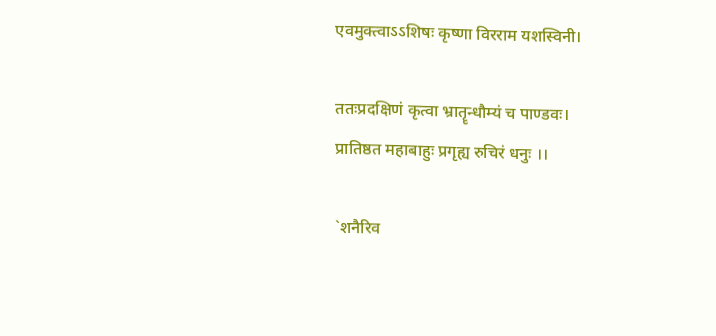एवमुक्त्वाऽऽशिषः कृष्णा विरराम यशस्विनी।

ततःप्रदक्षिणं कृत्वा भ्रातॄन्धौम्यं च पाण्डवः।
प्रातिष्ठत महाबाहुः प्रगृह्य रुचिरं धनुः ।।

`शनैरिव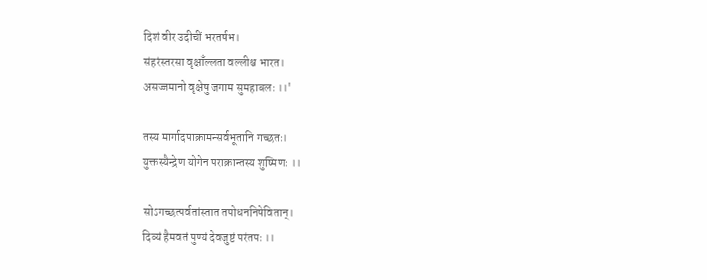दिशं वीर उदीचीं भरतर्षभ।
संहरंस्तरसा वृक्षाँल्लता वल्लीश्च भारत।
असज्जमानो वृक्षेषु जगाम सुमहाबलः ।।'

तस्य मार्गादपाक्रामन्सर्वभूतानि गच्छतः।
युक्तस्यैन्द्रेण योगेन पराक्रान्तस्य शुष्मिणः ।।

सोऽगच्छत्पर्वतांस्तात तपोधननिषेवितान्।
दिव्यं हैमवतं पुण्यं देवजुष्टं परंतपः ।।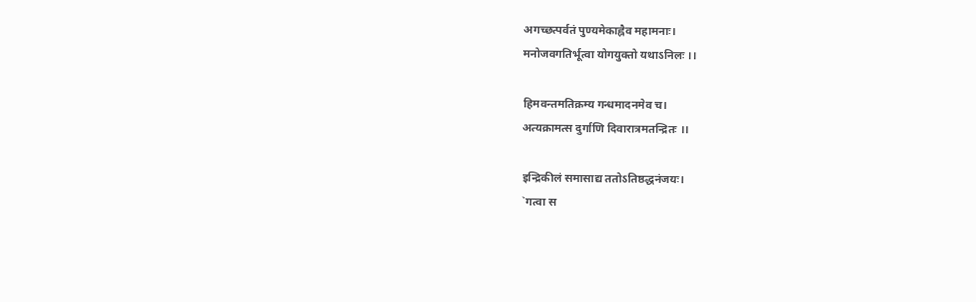अगच्छत्पर्वतं पुण्यमेकाह्नैव महामनाः।
मनोजवगतिर्भूत्वा योगयुक्तो यथाऽनिलः ।।

हिमवन्तमतिक्रम्य गन्धमादनमेव च।
अत्यक्रामत्स दुर्गाणि दिवारात्रमतन्द्रितः ।।

इन्द्रिकीलं समासाद्य ततोऽतिष्ठद्धनंजयः।
`गत्वा स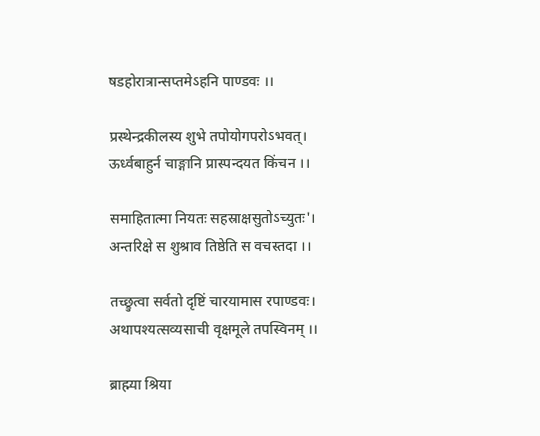षडहोरात्रान्सप्तमेऽहनि पाण्डवः ।।

प्रस्थेन्द्रकीलस्य शुभे तपोयोगपरोऽभवत्।
ऊर्ध्वबाहुर्न चाङ्गानि प्रास्पन्दयत किंचन ।।

समाहितात्मा नियतः सहस्राक्षसुतोऽच्युतः'।
अन्तरिक्षे स शुश्राव तिष्ठेति स वचस्तदा ।।

तच्छ्रुत्वा सर्वतो दृष्टिं चारयामास रपाण्डवः।
अथापश्यत्सव्यसाची वृक्षमूले तपस्विनम् ।।

ब्राह्म्या श्रिया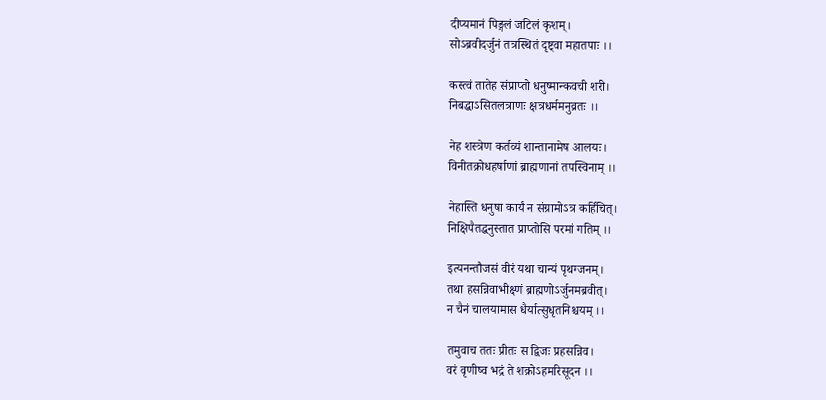दीप्यमानं पिङ्गलं जटिलं कृशम्।
सोऽब्रवीदर्जुनं तत्रस्थितं दृष्ट्वा महातपाः ।।

कस्त्वं तातेह संप्राप्तो धनुष्मान्कवची शरी।
निबद्धाऽसितलत्राणः क्षत्रधर्ममनुव्रतः ।।

नेह शस्त्रेण कर्तव्यं शान्तानामेष आलयः।
विनीतक्रोधहर्षाणां ब्राह्मणानां तपस्विनाम् ।।

नेहास्ति धनुषा कार्यं न संग्रामोऽत्र कर्हिचित्।
निक्षिपैतद्धनुस्तात प्राप्तोसि परमां गतिम् ।।

इत्यनन्तौजसं वीरं यथा चान्यं पृथग्जनम्।
तथा हसन्निवाभीक्ष्णं ब्राह्मणोऽर्जुनमब्रवीत्।
न चैनं चालयामास धैर्यात्सुधृतनिश्चयम् ।।

तमुवाच ततः प्रीतः स द्विजः प्रहसन्निव।
वरं वृणीष्व भद्रं ते शक्रोऽहमरिसूदन ।।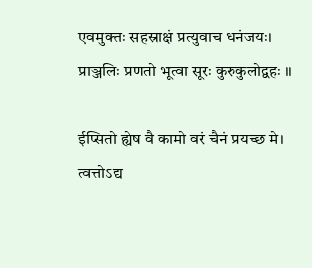एवमुक्तः सहस्राक्षं प्रत्युवाच धनंजयः।
प्राञ्जलिः प्रणतो भूत्वा सूरः कुरुकुलोद्वहः ।।

ईप्सितो ह्येष वै कामो वरं चैनं प्रयच्छ मे।
त्वत्तोऽद्य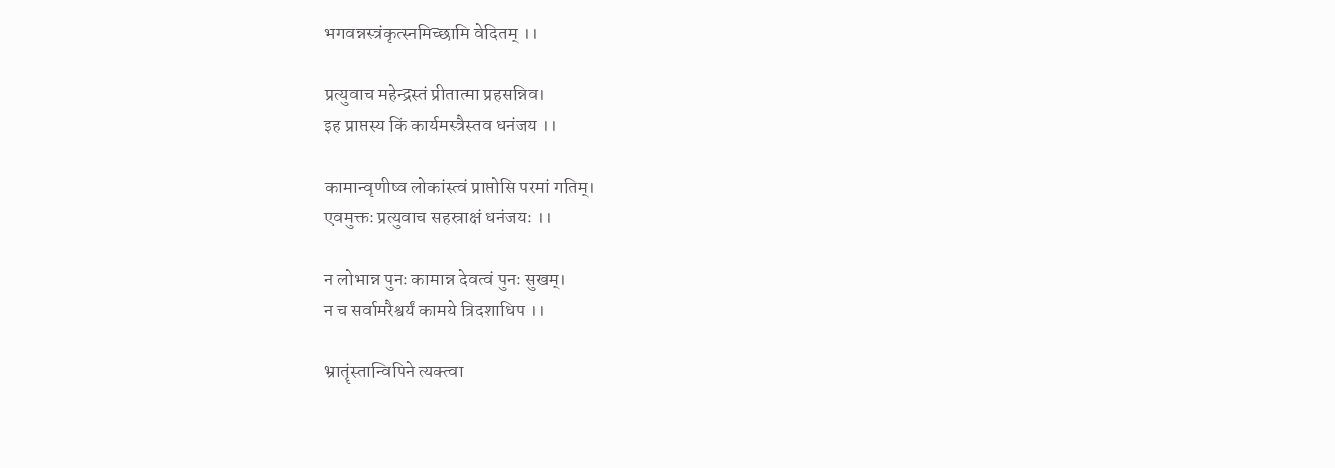भगवन्नस्त्रंकृत्स्नमिच्छामि वेदितम् ।।

प्रत्युवाच महेन्द्रस्तं प्रीतात्मा प्रहसन्निव।
इह प्राप्तस्य किं कार्यमस्त्रैस्तव धनंजय ।।

कामान्वृणीष्व लोकांस्त्वं प्राप्तोसि परमां गतिम्।
एवमुक्तः प्रत्युवाच सहस्राक्षं धनंजयः ।।

न लोभान्न पुनः कामान्न देवत्वं पुनः सुखम्।
न च सर्वामरैश्वर्यं कामये त्रिदशाधिप ।।

भ्रातॄंस्तान्विपिने त्यक्त्वा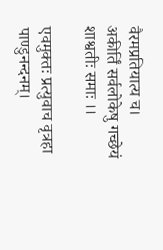वैरमप्रतियात्य च।
अकीर्तिं सर्वलोकेषु गच्छेयं शाश्वतीः समाः ।।

एवमुक्तः प्रत्युवाच वृत्रहा पाण्डुनन्दनम्।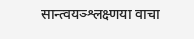सान्त्वयञ्श्लक्ष्णया वाचा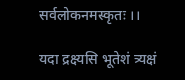सर्वलोकनमस्कृतः ।।

यदा द्रक्ष्यसि भूतेशं त्र्यक्षं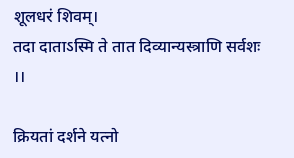शूलधरं शिवम्।
तदा दाताऽस्मि ते तात दिव्यान्यस्त्राणि सर्वशः ।।

क्रियतां दर्शने यत्नो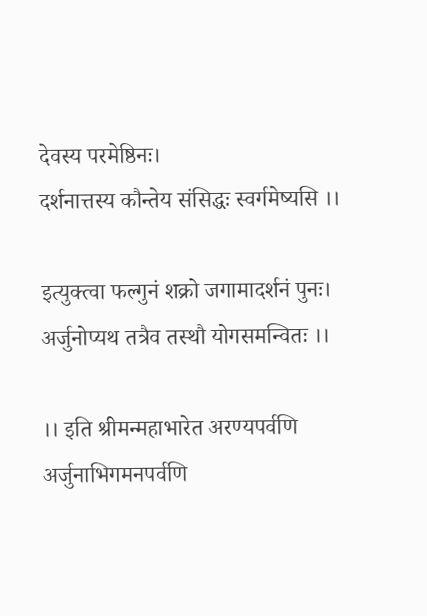देवस्य परमेष्ठिनः।
दर्शनात्तस्य कौन्तेय संसिद्धः स्वर्गमेष्यसि ।।

इत्युक्त्वा फल्गुनं शक्रो जगामादर्शनं पुनः।
अर्जुनोप्यथ तत्रैव तस्थौ योगसमन्वितः ।।

।। इति श्रीमन्महाभारेत अरण्यपर्वणि
अर्जुनाभिगमनपर्वणि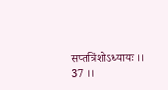सप्तत्रिंशोऽध्यायः ।। 37 ।।